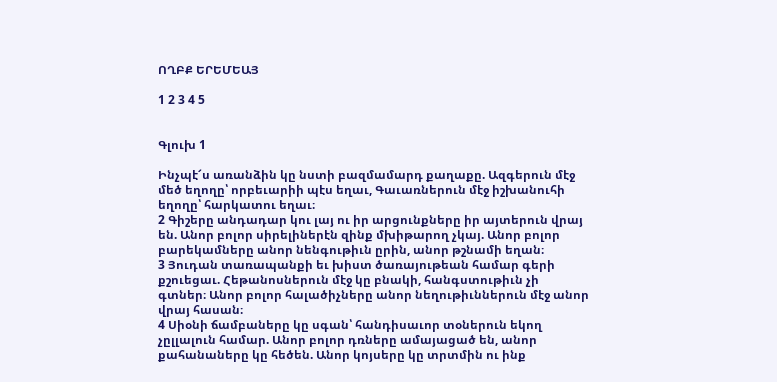ՈՂԲՔ ԵՐԵՄԵԱՅ

1 2 3 4 5


Գլուխ 1

Ինչպէ՜ս առանձին կը նստի բազմամարդ քաղաքը. Ազգերուն մէջ մեծ եղողը՝ որբեւարիի պէս եղաւ, Գաւառներուն մէջ իշխանուհի եղողը՝ հարկատու եղաւ։
2 Գիշերը անդադար կու լայ ու իր արցունքները իր այտերուն վրայ են. Անոր բոլոր սիրելիներէն զինք մխիթարող չկայ. Անոր բոլոր բարեկամները անոր նենգութիւն ըրին, անոր թշնամի եղան։
3 Յուդան տառապանքի եւ խիստ ծառայութեան համար գերի քշուեցաւ. Հեթանոսներուն մէջ կը բնակի, հանգստութիւն չի գտներ։ Անոր բոլոր հալածիչները անոր նեղութիւններուն մէջ անոր վրայ հասան։
4 Սիօնի ճամբաները կը սգան՝ հանդիսաւոր տօներուն եկող չըլլալուն համար. Անոր բոլոր դռները ամայացած են, անոր քահանաները կը հեծեն. Անոր կոյսերը կը տրտմին ու ինք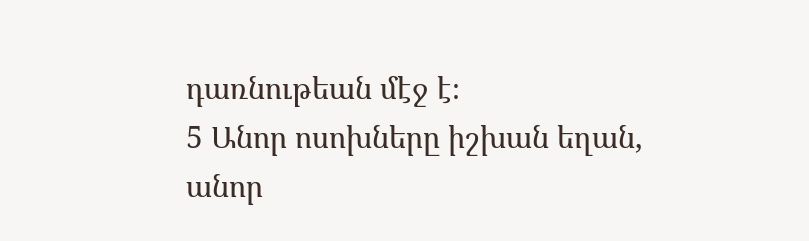դառնութեան մէջ է։
5 Անոր ոսոխները իշխան եղան, անոր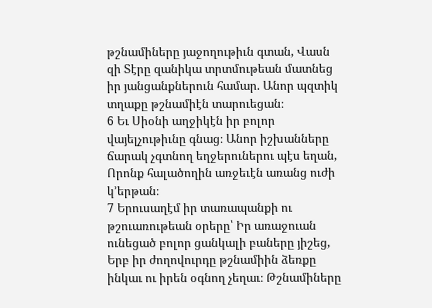թշնամիները յաջողութիւն գտան, Վասն զի Տէրը զանիկա տրտմութեան մատնեց իր յանցանքներուն համար. Անոր պզտիկ տղաքը թշնամիէն տարուեցան։
6 Եւ Սիօնի աղջիկէն իր բոլոր վայելչութիւնը գնաց։ Անոր իշխանները ճարակ չգտնող եղջերուներու պէս եղան, Որոնք հալածողին առջեւէն առանց ուժի կ’երթան։
7 Երուսաղէմ իր տառապանքի ու թշուառութեան օրերը՝ Իր առաջուան ունեցած բոլոր ցանկալի բաները յիշեց, Երբ իր ժողովուրդը թշնամիին ձեռքը ինկաւ ու իրեն օգնող չեղաւ։ Թշնամիները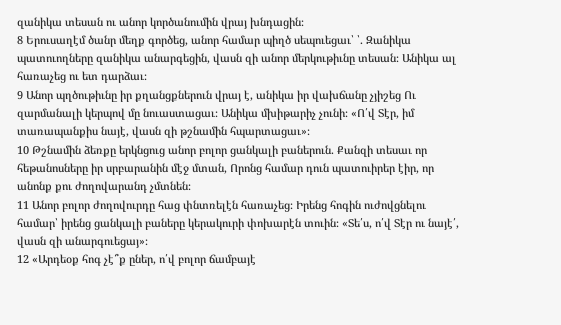զանիկա տեսան ու անոր կործանումին վրայ խնդացին։
8 Երուսաղէմ ծանր մեղք գործեց, անոր համար պիղծ սեպուեցաւ՝ ՝. Զանիկա պատուողները զանիկա անարգեցին, վասն զի անոր մերկութիւնը տեսան։ Անիկա ալ հառաչեց ու ետ դարձաւ։
9 Անոր պղծութիւնը իր քղանցքներուն վրայ է, անիկա իր վախճանը չյիշեց Ու զարմանալի կերպով մը նուաստացաւ։ Անիկա մխիթարիչ չունի։ «Ո՛վ Տէր, իմ տառապանքիս նայէ, վասն զի թշնամին հպարտացաւ»։
10 Թշնամին ձեռքը երկնցուց անոր բոլոր ցանկալի բաներուն. Քանզի տեսաւ որ հեթանոսները իր սրբարանին մէջ մտան, Որոնց համար դուն պատուիրեր էիր, որ անոնք քու ժողովարանդ չմտնեն։
11 Անոր բոլոր ժողովուրդը հաց փնտռելէն հառաչեց։ Իրենց հոգին ուժովցնելու համար՝ իրենց ցանկալի բաները կերակուրի փոխարէն տուին։ «Տե՛ս, ո՛վ Տէր ու նայէ՛, վասն զի անարգուեցայ»։
12 «Արդեօք հոգ չէ՞ք ըներ, ո՛վ բոլոր ճամբայէ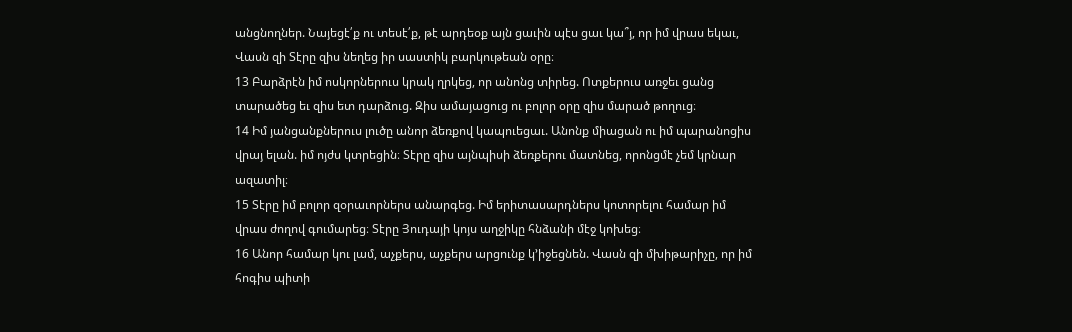անցնողներ. Նայեցէ՛ք ու տեսէ՛ք, թէ արդեօք այն ցաւին պէս ցաւ կա՞յ, որ իմ վրաս եկաւ, Վասն զի Տէրը զիս նեղեց իր սաստիկ բարկութեան օրը։
13 Բարձրէն իմ ոսկորներուս կրակ ղրկեց, որ անոնց տիրեց. Ոտքերուս առջեւ ցանց տարածեց եւ զիս ետ դարձուց. Զիս ամայացուց ու բոլոր օրը զիս մարած թողուց։
14 Իմ յանցանքներուս լուծը անոր ձեռքով կապուեցաւ. Անոնք միացան ու իմ պարանոցիս վրայ ելան. իմ ոյժս կտրեցին։ Տէրը զիս այնպիսի ձեռքերու մատնեց, որոնցմէ չեմ կրնար ազատիլ։
15 Տէրը իմ բոլոր զօրաւորներս անարգեց. Իմ երիտասարդներս կոտորելու համար իմ վրաս ժողով գումարեց։ Տէրը Յուդայի կոյս աղջիկը հնձանի մէջ կոխեց։
16 Անոր համար կու լամ, աչքերս, աչքերս արցունք կ’իջեցնեն. Վասն զի մխիթարիչը, որ իմ հոգիս պիտի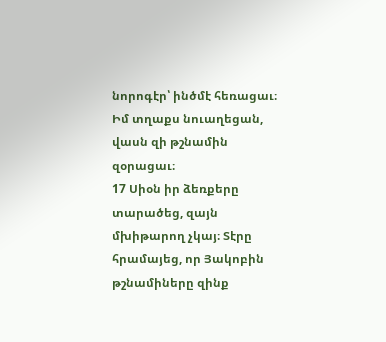նորոգէր՝ ինծմէ հեռացաւ։ Իմ տղաքս նուաղեցան, վասն զի թշնամին զօրացաւ։
17 Սիօն իր ձեռքերը տարածեց, զայն մխիթարող չկայ։ Տէրը հրամայեց, որ Յակոբին թշնամիները զինք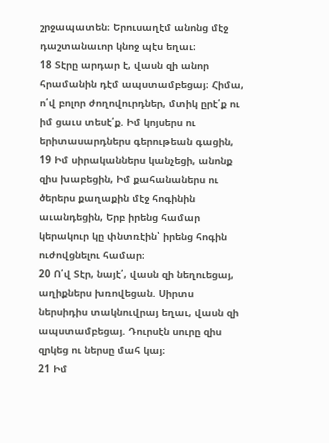շրջապատեն։ Երուսաղէմ անոնց մէջ դաշտանաւոր կնոջ պէս եղաւ։
18 Տէրը արդար է, վասն զի անոր հրամանին դէմ ապստամբեցայ։ Հիմա, ո՛վ բոլոր ժողովուրդներ, մտիկ ըրէ՛ք ու իմ ցաւս տեսէ՛ք. Իմ կոյսերս ու երիտասարդներս գերութեան գացին,
19 Իմ սիրականներս կանչեցի, անոնք զիս խաբեցին, Իմ քահանաներս ու ծերերս քաղաքին մէջ հոգինին աւանդեցին, Երբ իրենց համար կերակուր կը փնտռէին՝ իրենց հոգին ուժովցնելու համար։
20 Ո՛վ Տէր, նայէ՛, վասն զի նեղուեցայ, աղիքներս խռովեցան. Սիրտս ներսիդիս տակնուվրայ եղաւ, վասն զի ապստամբեցայ. Դուրսէն սուրը զիս զրկեց ու ներսը մահ կայ։
21 Իմ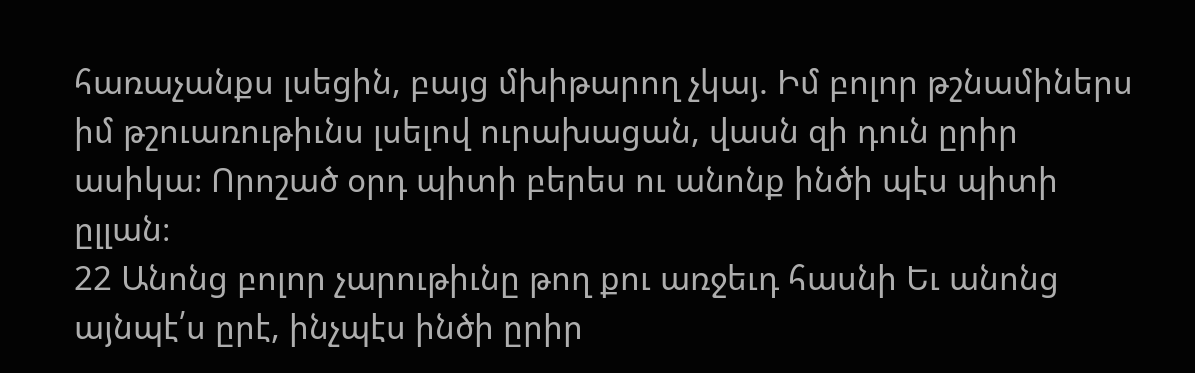հառաչանքս լսեցին, բայց մխիթարող չկայ. Իմ բոլոր թշնամիներս իմ թշուառութիւնս լսելով ուրախացան, վասն զի դուն ըրիր ասիկա։ Որոշած օրդ պիտի բերես ու անոնք ինծի պէս պիտի ըլլան։
22 Անոնց բոլոր չարութիւնը թող քու առջեւդ հասնի Եւ անոնց այնպէ՛ս ըրէ, ինչպէս ինծի ըրիր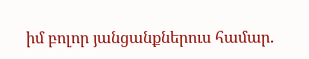իմ բոլոր յանցանքներուս համար.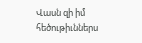Վասն զի իմ հեծութիւններս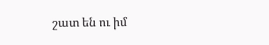շատ են ու իմ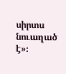սիրտս նուաղած է»։